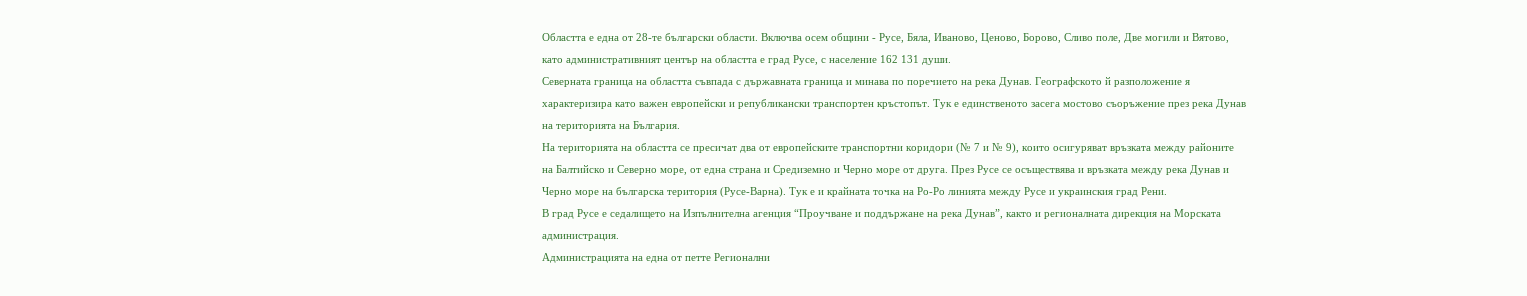Областта е една от 28-те български области. Включва осем общини - Русе, Бяла, Иваново, Ценово, Борово, Сливо поле, Две могили и Вятово, като административният център на областта е град Русе, с население 162 131 души.
Северната граница на областта съвпада с държавната граница и минава по поречието на река Дунав. Географското й разположение я характеризира като важен европейски и републикански транспортен кръстопът. Тук е единственото засега мостово съоръжение през река Дунав на територията на България.
На територията на областта се пресичат два от европейските транспортни коридори (№ 7 и № 9), които осигуряват връзката между районите на Балтийско и Северно море, от една страна и Средиземно и Черно море от друга. През Русе се осъществява и връзката между река Дунав и Черно море на българска територия (Русе-Варна). Тук е и крайната точка на Ро-Ро линията между Русе и украинския град Рени.
В град Русе е седалището на Изпълнителна агенция “Проучване и поддържане на река Дунав”, както и регионалната дирекция на Морската администрация.
Администрацията на една от петте Регионални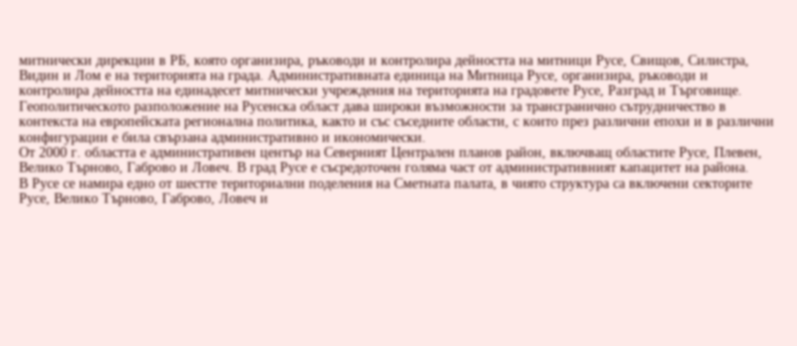митнически дирекции в РБ, която организира, ръководи и контролира дейността на митници Русе, Свищов, Силистра, Видин и Лом е на територията на града. Административната единица на Митница Русе, организира, ръководи и контролира дейността на единадесет митнически учреждения на територията на градовете Русе, Разград и Търговище.
Геополитическото разположение на Русенска област дава широки възможности за трансгранично сътрудничество в контекста на европейската регионална политика, както и със съседните области, с които през различни епохи и в различни конфигурации е била свързана административно и икономически.
От 2000 г. областта е административен център на Северният Централен планов район, включващ областите Русе, Плевен, Велико Търново, Габрово и Ловеч. В град Русе е съсредоточен голяма част от административният капацитет на района.
В Русе се намира едно от шестте териториални поделения на Сметната палата, в чиято структура са включени секторите Русе, Велико Търново, Габрово, Ловеч и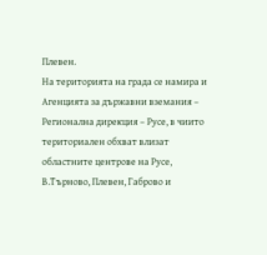Плевен.
На територията на града се намира и Агенцията за държавни вземания – Регионална дирекция – Русе, в чиито териториален обхват влизат областните центрове на Русе, В.Търново, Плевен, Габрово и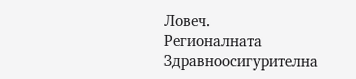Ловеч.
Регионалната Здравноосигурителна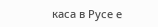каса в Русе е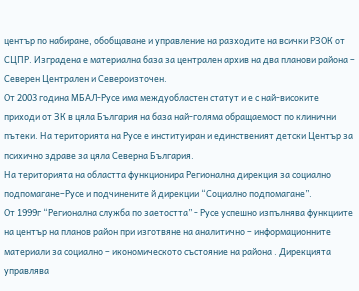център по набиране, обобщаване и управление на разходите на всички РЗОК от СЦПР. Изградена е материална база за централен архив на два планови района – Северен Централен и Североизточен.
От 2003 година МБАЛ-Русе има междуобластен статут и е с най-високите приходи от ЗК в цяла България на база най-голяма обращаемост по клинични пътеки. На територията на Русе е институиран и единственият детски Център за психично здраве за цяла Северна България.
На територията на областта функционира Регионална дирекция за социално подпомагане–Русе и подчинените й дирекции “Социално подпомагане”.
От 1999г “Регионална служба по заетостта” - Русе успешно изпълнява функциите на център на планов район при изготвяне на аналитично – информационните материали за социално – икономическото състояние на района . Дирекцията управлява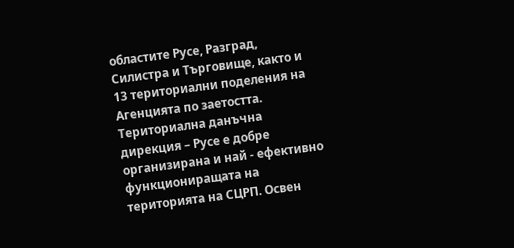областите Русе, Разград, Силистра и Търговище, както и 13 териториални поделения на Агенцията по заетостта.
Териториална данъчна дирекция – Русе е добре организирана и най - ефективно функциониращата на територията на СЦРП. Освен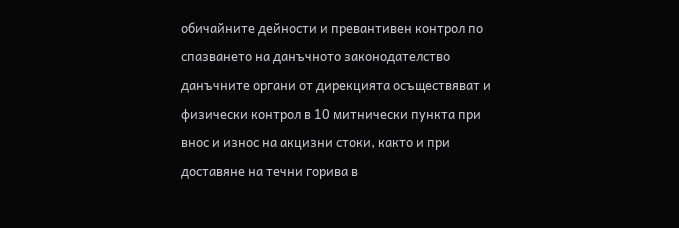обичайните дейности и превантивен контрол по спазването на данъчното законодателство данъчните органи от дирекцията осъществяват и физически контрол в 10 митнически пункта при внос и износ на акцизни стоки, както и при доставяне на течни горива в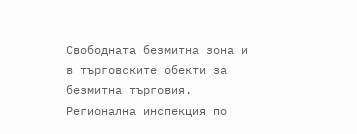Свободната безмитна зона и в търговските обекти за безмитна търговия.
Регионална инспекция по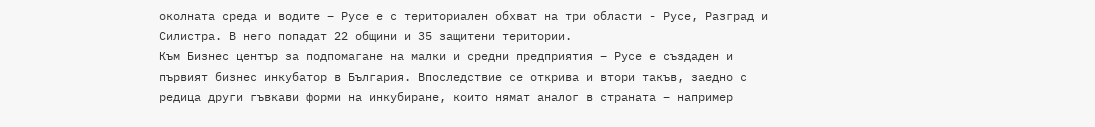околната среда и водите – Русе е с териториален обхват на три области - Русе, Разград и Силистра. В него попадат 22 общини и 35 защитени територии.
Към Бизнес център за подпомагане на малки и средни предприятия – Русе е създаден и първият бизнес инкубатор в България. Впоследствие се открива и втори такъв, заедно с редица други гъвкави форми на инкубиране, които нямат аналог в страната – например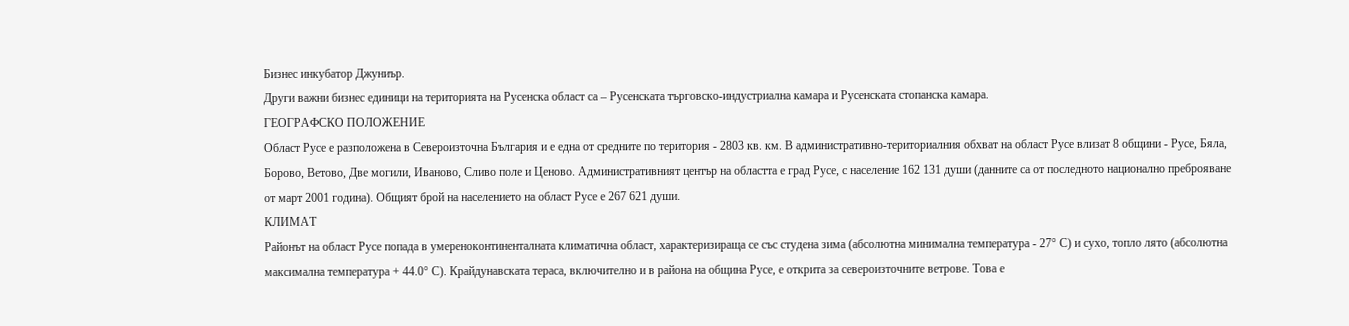Бизнес инкубатор Джуниър.
Други важни бизнес единици на територията на Русенска област са – Русенската търговско-индустриална камара и Русенската стопанска камара.
ГЕОГРАФСКО ПОЛОЖЕНИЕ
Област Русе е разположена в Североизточна България и е една от средните по територия - 2803 кв. км. В административно-териториалния обхват на област Русе влизат 8 общини - Русе, Бяла, Борово, Вeтово, Две могили, Иваново, Сливо поле и Ценово. Административният център на областта е град Русе, с население 162 131 души (данните са от последното национално преброяване от март 2001 година). Общият брой на населението на област Русе е 267 621 души.
КЛИМАТ
Районът на област Русе попада в умереноконтиненталната климатична област, характеризираща се със студена зима (абсолютна минимална температура - 27° С) и сухо, топло лято (абсолютна максимална температура + 44.0° С). Крайдунавската тераса, включително и в района на община Русе, е открита за североизточните ветрове. Това е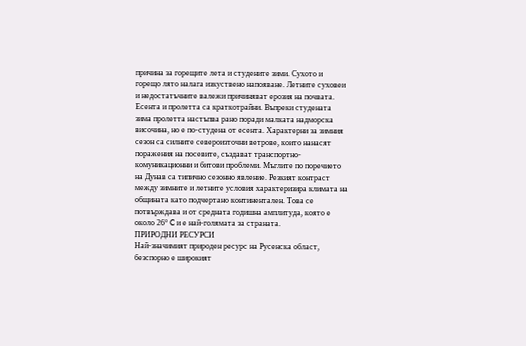причина за горещите лета и студените зими. Сухото и горещо лято налага изкуствено напояване. Летните суховеи и недостатъчните валежи причиняват ерозия на почвата. Есента и пролетта са краткотрайни. Въпреки студената зима пролетта настъпва рано поради малката надморска височина, но е по-студена от есента. Характерни за зимния сезон са силните североизточни ветрове, които нанасят поражения на посевите, създават транспортно-комуникационни и битови проблеми. Мъглите по поречието на Дунав са типично сезонно явление. Резкият контраст между зимните и летните условия характеризира климата на общината като подчертано континентален. Това се потвърждава и от средната годишна амплитуда, която е около 26° C и е най-голямата за страната.
ПРИРОДНИ РЕСУРСИ
Най-значимият природен ресурс на Русенска област, безспорно е широкият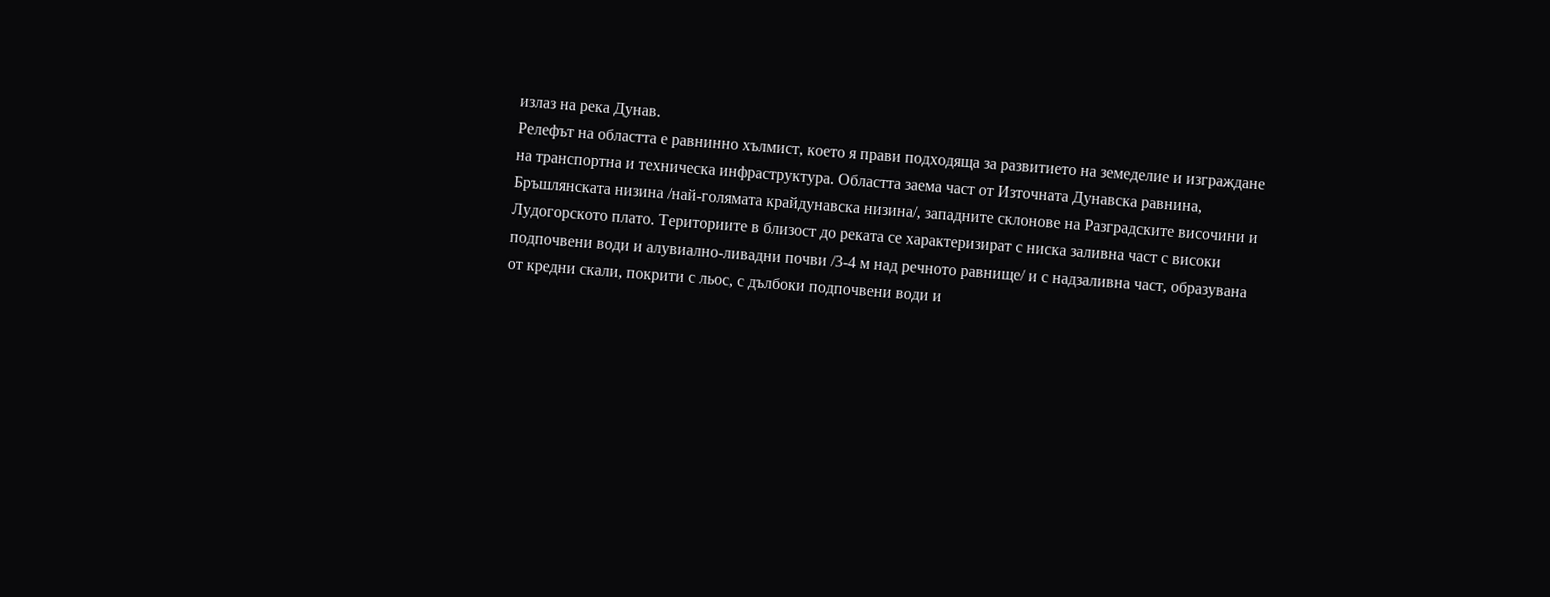излаз на река Дунав.
Релефът на областта е равнинно хълмист, което я прави подходяща за развитието на земеделие и изграждане на транспортна и техническа инфраструктура. Областта заема част от Източната Дунавска равнина, Бръшлянската низина /най-голямата крайдунавска низина/, западните склонове на Разградските височини и Лудогорското плато. Териториите в близост до реката се характеризират с ниска заливна част с високи подпочвени води и алувиално-ливадни почви /3-4 м над речното равнище/ и с надзаливна част, образувана от кредни скали, покрити с льос, с дълбоки подпочвени води и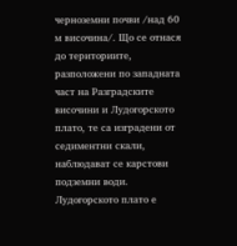черноземни почви /над 60 м височина/. Що се отнася до териториите, разположени по западната част на Разградските височини и Лудогорското плато, те са изградени от седиментни скали, наблюдават се карстови подземни води. Лудогорското плато е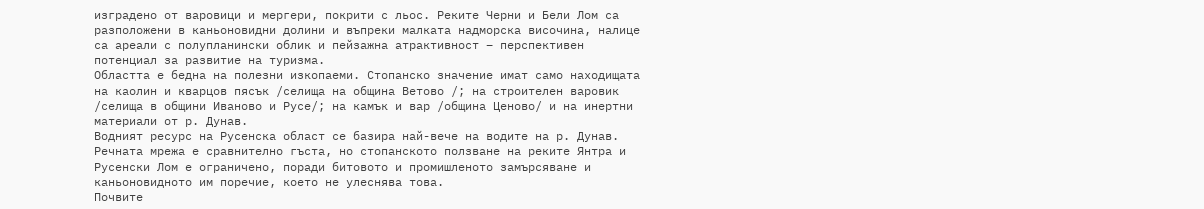изградено от варовици и мергери, покрити с льос. Реките Черни и Бели Лом са разположени в каньоновидни долини и въпреки малката надморска височина, налице са ареали с полупланински облик и пейзажна атрактивност – перспективен потенциал за развитие на туризма.
Областта е бедна на полезни изкопаеми. Стопанско значение имат само находищата на каолин и кварцов пясък /селища на община Ветово /; на строителен варовик /селища в общини Иваново и Русе/; на камък и вар /община Ценово/ и на инертни материали от р. Дунав.
Водният ресурс на Русенска област се базира най-вече на водите на р. Дунав. Речната мрежа е сравнително гъста, но стопанското ползване на реките Янтра и Русенски Лом е ограничено, поради битовото и промишленото замърсяване и каньоновидното им поречие, което не улеснява това.
Почвите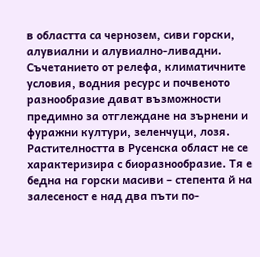в областта са чернозем, сиви горски, алувиални и алувиално-ливадни. Съчетанието от релефа, климатичните условия, водния ресурс и почвеното разнообразие дават възможности предимно за отглеждане на зърнени и фуражни култури, зеленчуци, лозя.
Растителността в Русенска област не се характеризира с биоразнообразие. Тя е бедна на горски масиви – степента й на залесеност е над два пъти по-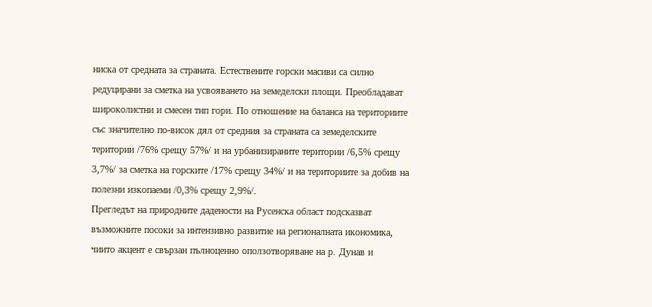ниска от средната за страната. Естествените горски масиви са силно редуцирани за сметка на усвояването на земеделски площи. Преобладават широколистни и смесен тип гори. По отношение на баланса на териториите със значително по-висок дял от средния за страната са земеделските територии /76% срещу 57%/ и на урбанизираните територии /6,5% срещу 3,7%/ за сметка на горските /17% срещу 34%/ и на териториите за добив на полезни изкопаеми /0,3% срещу 2,9%/.
Прегледът на природните дадености на Русенска област подсказват възможните посоки за интензивно развитие на регионалната икономика, чиито акцент е свързан пълноценно оползотворяване на р. Дунав и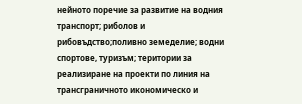нейното поречие за развитие на водния транспорт; риболов и рибовъдство;поливно земеделие; водни спортове, туризъм; територии за реализиране на проекти по линия на трансграничното икономическо и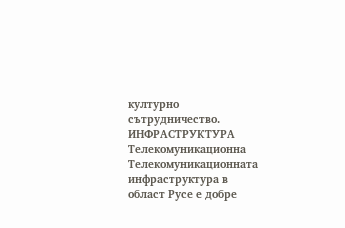културно сътрудничество.
ИНФРАСТРУКТУРА
Телекомуникационна
Телекомуникационната инфраструктура в област Русе е добре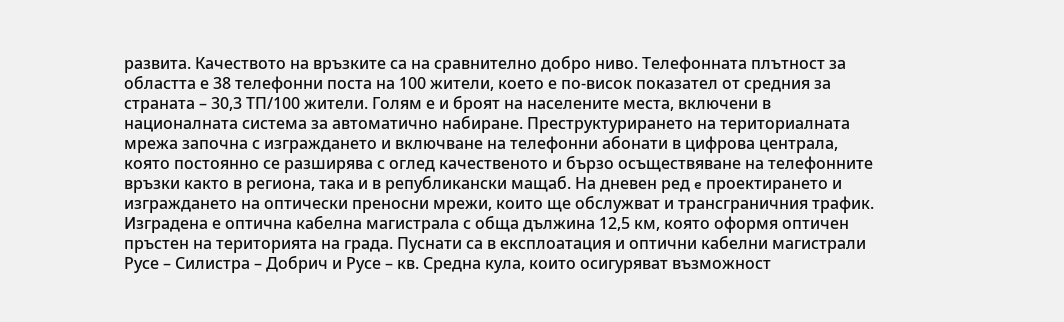развита. Качеството на връзките са на сравнително добро ниво. Телефонната плътност за областта е 38 телефонни поста на 100 жители, което е по-висок показател от средния за страната – 30,3 ТП/100 жители. Голям е и броят на населените места, включени в националната система за автоматично набиране. Преструктурирането на териториалната мрежа започна с изграждането и включване на телефонни абонати в цифрова централа, която постоянно се разширява с оглед качественото и бързо осъществяване на телефонните връзки както в региона, така и в републикански мащаб. На дневен ред e проектирането и изграждането на оптически преносни мрежи, които ще обслужват и трансграничния трафик.
Изградена е оптична кабелна магистрала с обща дължина 12,5 км, която оформя оптичен пръстен на територията на града. Пуснати са в експлоатация и оптични кабелни магистрали Русе – Силистра – Добрич и Русе – кв. Средна кула, които осигуряват възможност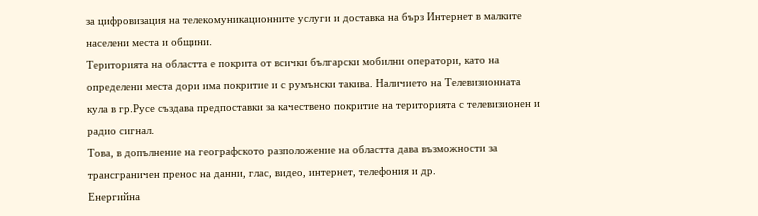за цифровизация на телекомуникационните услуги и доставка на бърз Интернет в малките населени места и общини.
Територията на областта е покрита от всички български мобилни оператори, като на определени места дори има покритие и с румънски такива. Наличието на Телевизионната кула в гр.Русе създава предпоставки за качествено покритие на територията с телевизионен и радио сигнал.
Това, в допълнение на географското разположение на областта дава възможности за трансграничен пренос на данни, глас, видео, интернет, телефония и др.
Енергийна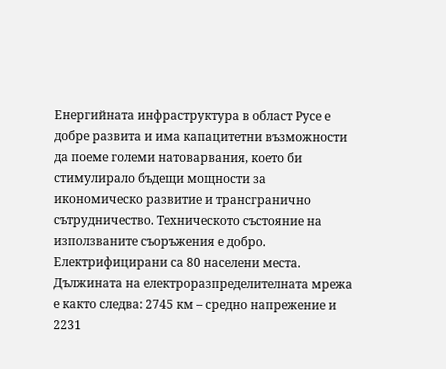Енергийната инфраструктура в област Русе е добре развита и има капацитетни възможности да поеме големи натоварвания, което би стимулирало бъдещи мощности за икономическо развитие и трансгранично сътрудничество. Техническото състояние на използваните съоръжения е добро. Електрифицирани са 80 населени места. Дължината на електроразпределителната мрежа е както следва: 2745 км – средно напрежение и 2231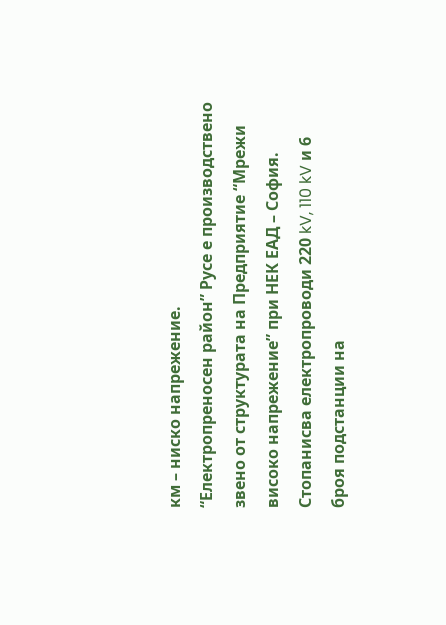км – ниско напрежение.
“Електропреносен район” Русе е производствено звено от структурата на Предприятие “Мрежи високо напрежение” при НЕК ЕАД – София. Стопанисва електропроводи 220 kV, 110 kV и 6 броя подстанции на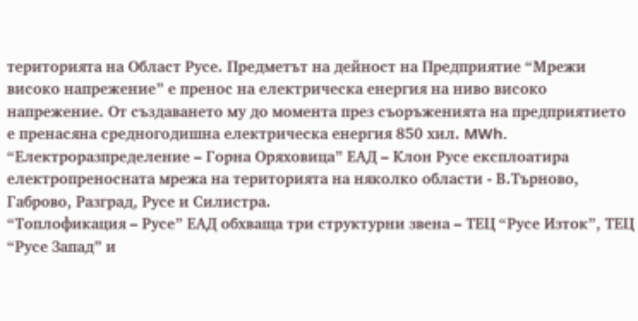територията на Област Русе. Предметът на дейност на Предприятие “Мрежи високо напрежение” е пренос на електрическа енергия на ниво високо напрежение. От създаването му до момента през съоръженията на предприятието е пренасяна средногодишна електрическа енергия 850 хил. MWh.
“Електроразпределение – Горна Оряховица” ЕАД – Клон Русе експлоатира електропреносната мрежа на територията на няколко области - В.Търново, Габрово, Разград, Русе и Силистра.
“Топлофикация – Русе” ЕАД обхваща три структурни звена – ТЕЦ “Русе Изток”, ТЕЦ “Русе Запад” и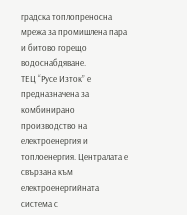градска топлопреносна мрежа за промишлена пара и битово горещо водоснабдяване.
ТЕЦ “Русе Изток” е предназначена за комбинирано производство на електроенергия и топлоенергия. Централата е свързана към електроенергийната система с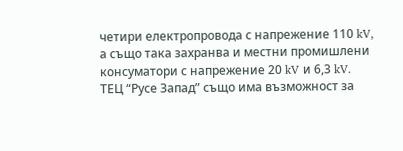четири електропровода с напрежение 110 kV, а също така захранва и местни промишлени консуматори с напрежение 20 kV и 6,3 kV.
ТЕЦ “Русе Запад” също има възможност за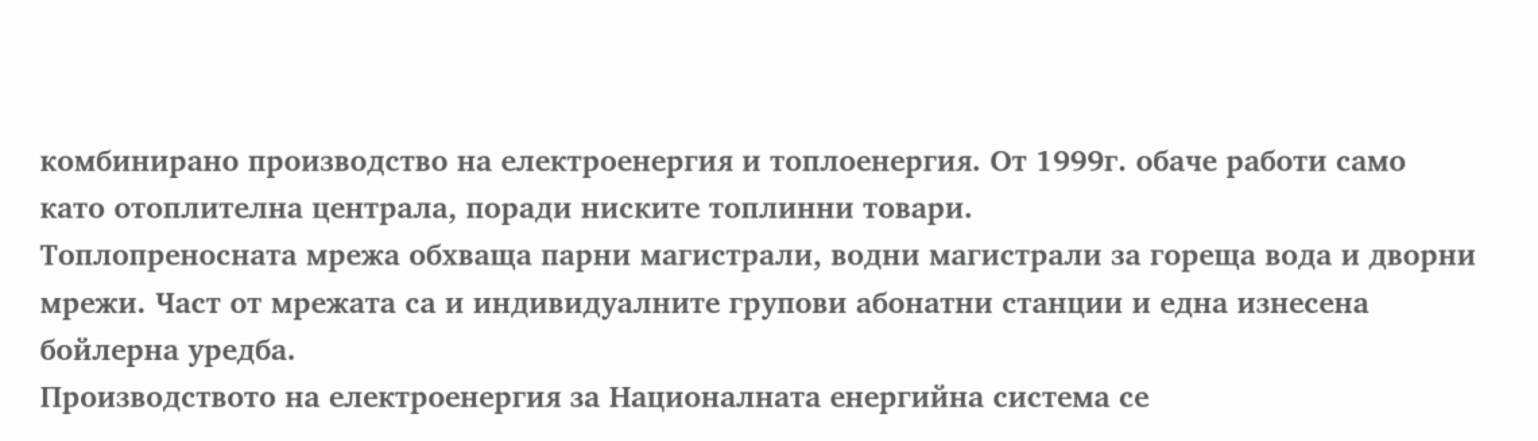комбинирано производство на електроенергия и топлоенергия. От 1999г. обаче работи само като отоплителна централа, поради ниските топлинни товари.
Топлопреносната мрежа обхваща парни магистрали, водни магистрали за гореща вода и дворни мрежи. Част от мрежата са и индивидуалните групови абонатни станции и една изнесена бойлерна уредба.
Производството на електроенергия за Националната енергийна система се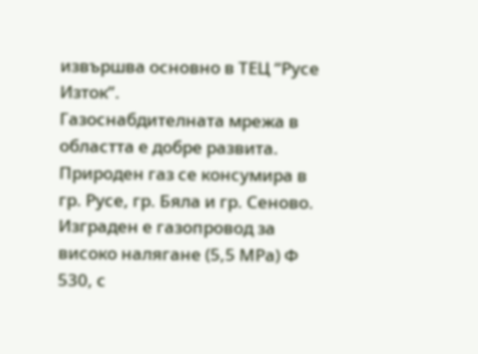извършва основно в ТЕЦ “Русе Изток”.
Газоснабдителната мрежа в областта е добре развита. Природен газ се консумира в гр. Русе, гр. Бяла и гр. Сеново. Изграден е газопровод за високо налягане (5,5 MPа) Ф 530, с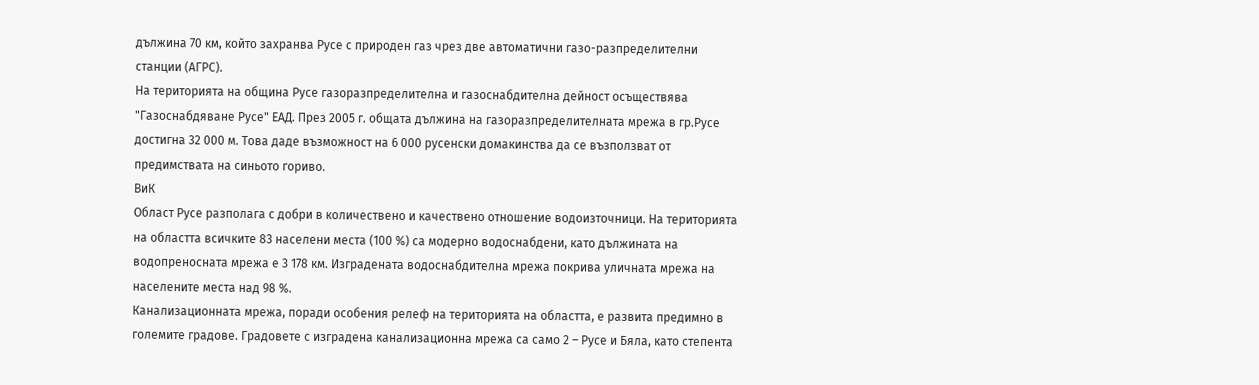дължина 70 км, който захранва Русе с природен газ чрез две автоматични газо-разпределителни станции (АГРС).
На територията на община Русе газоразпределителна и газоснабдителна дейност осъществява "Газоснабдяване Русе" ЕАД. През 2005 г. общата дължина на газоразпределителната мрежа в гр.Русе достигна 32 000 м. Това даде възможност на 6 000 русенски домакинства да се възползват от предимствата на синьото гориво.
ВиК
Област Русе разполага с добри в количествено и качествено отношение водоизточници. На територията на областта всичките 83 населени места (100 %) са модерно водоснабдени, като дължината на водопреносната мрежа е 3 178 км. Изградената водоснабдителна мрежа покрива уличната мрежа на населените места над 98 %.
Канализационната мрежа, поради особения релеф на територията на областта, е развита предимно в големите градове. Градовете с изградена канализационна мрежа са само 2 – Русе и Бяла, като степента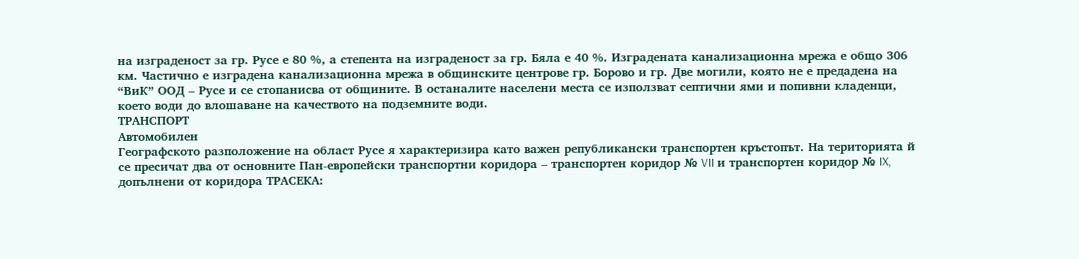на изграденост за гр. Русе е 80 %, а степента на изграденост за гр. Бяла е 40 %. Изградената канализационна мрежа е общо 306 км. Частично е изградена канализационна мрежа в общинските центрове гр. Борово и гр. Две могили, която не е предадена на “ВиК” ООД – Русе и се стопанисва от общините. В останалите населени места се използват септични ями и попивни кладенци, което води до влошаване на качеството на подземните води.
ТРАНСПОРТ
Автомобилен
Географското разположение на област Русе я характеризира като важен републикански транспортен кръстопът. На територията й се пресичат два от основните Пан-европейски транспортни коридора – транспортен коридор № VII и транспортен коридор № IX, допълнени от коридора ТРАСЕКА: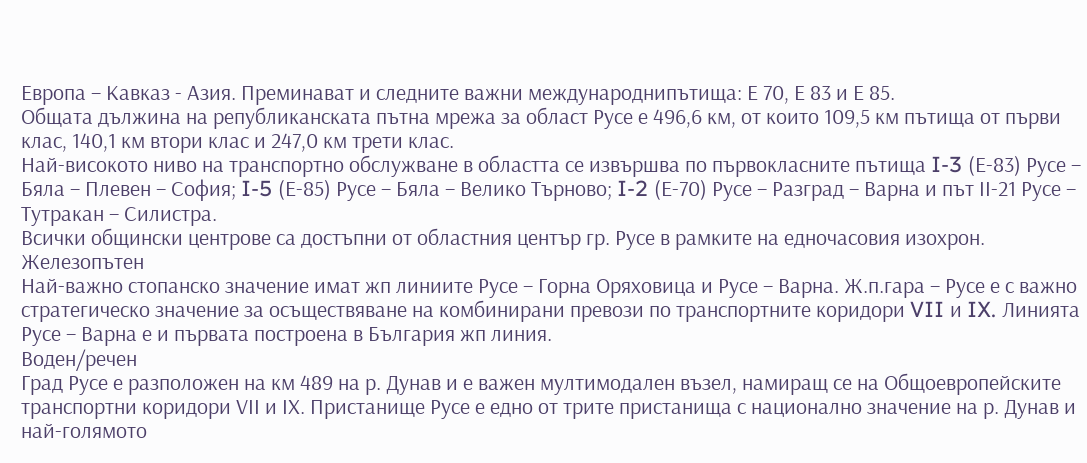Европа – Кавказ - Азия. Преминават и следните важни международнипътища: Е 70, Е 83 и Е 85.
Общата дължина на републиканската пътна мрежа за област Русе е 496,6 км, от които 109,5 км пътища от първи клас, 140,1 км втори клас и 247,0 км трети клас.
Най-високото ниво на транспортно обслужване в областта се извършва по първокласните пътища I-3 (Е-83) Русе – Бяла – Плевен – София; I-5 (Е-85) Русе – Бяла – Велико Търново; I-2 (Е-70) Русе – Разград – Варна и път IІ-21 Русе – Тутракан – Силистра.
Всички общински центрове са достъпни от областния център гр. Русе в рамките на едночасовия изохрон.
Железопътен
Най-важно стопанско значение имат жп линиите Русе – Горна Оряховица и Русе – Варна. Ж.п.гара – Русе е с важно стратегическо значение за осъществяване на комбинирани превози по транспортните коридори VII и IX. Линията Русе – Варна е и първата построена в България жп линия.
Воден/речен
Град Русе е разположен на км 489 на р. Дунав и е важен мултимодален възел, намиращ се на Общоевропейските транспортни коридори VІІ и ІХ. Пристанище Русе е едно от трите пристанища с национално значение на р. Дунав и най-голямото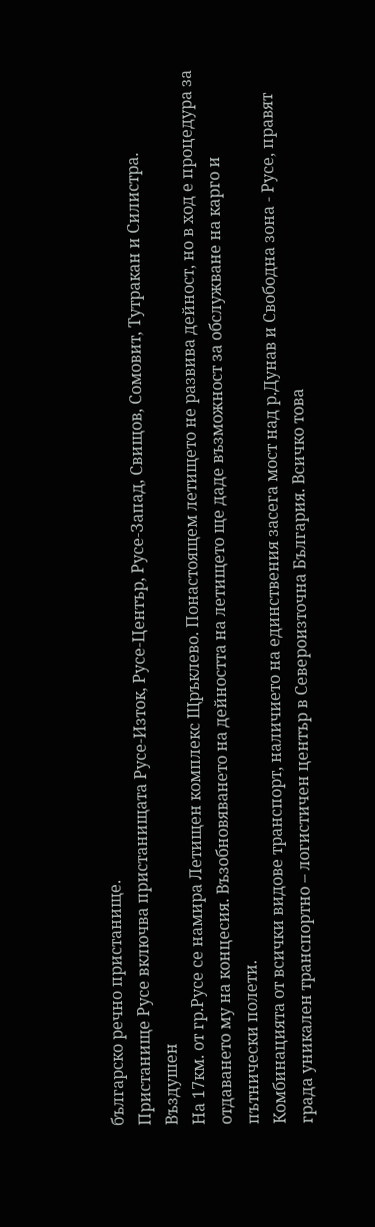българско речно пристанище.
Пристанище Русе включва пристанищата Русе-Изток, Русе-Център, Русе-Запад, Свищов, Сомовит, Тутракан и Силистра.
Въздушен
На 17км. от гр.Русе се намира Летищен комплекс Щръклево. Понастоящем летището не развива дейност, но в ход е процедура за отдаването му на концесия. Възобновяването на дейността на летището ще даде възможност за обслужване на карго и пътнически полети.
Комбинацията от всички видове транспорт, наличието на единствения засега мост над р.Дунав и Свободна зона - Русе, правят града уникален транспортно – логистичен център в Североизточна България. Всичко това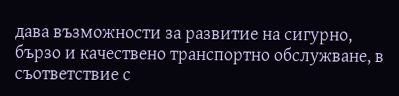дава възможности за развитие на сигурно, бързо и качествено транспортно обслужване, в съответствие с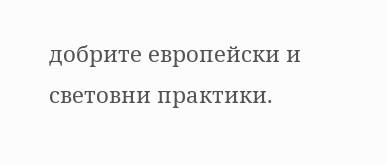добрите европейски и световни практики.